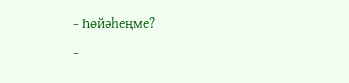− Һөйәһеңме?
−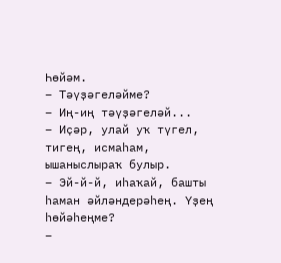Һөйәм.
− Тәүҙәгеләйме?
− Иң-иң тәүҙәгеләй...
− Иҫәр, улай уҡ түгел, тигең, исмаһам, ышаныслыраҡ булыр.
− Эй-й-й, иһаҡай, башты һаман әйләндерәһең. Үҙең һөйәһеңме?
−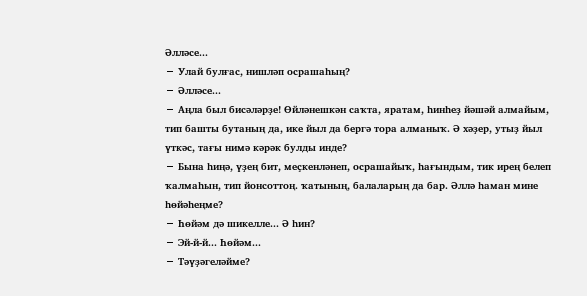Әлләсе...
− Улай булғас, нишләп осрашаһың?
− Әлләсе...
− Аңла был бисәләрҙе! Өйләнешкән саҡта, яратам, һинһеҙ йәшәй алмайым, тип башты бутаның да, ике йыл да бергә тора алманыҡ. Ә хәҙер, утыҙ йыл үткәс, тағы нимә кәрәк булды инде?
− Бына һиңә, үҙең бит, меҫкенләнеп, осрашайыҡ, һағындым, тик ирең белеп ҡалмаһын, тип йонсоттоң. ҡатының, балаларың да бар. Әллә һаман мине һөйәһеңме?
− Һөйәм дә шикелле... Ә һин?
− Эй-й-й... Һөйәм...
− Тәүҙәгеләйме?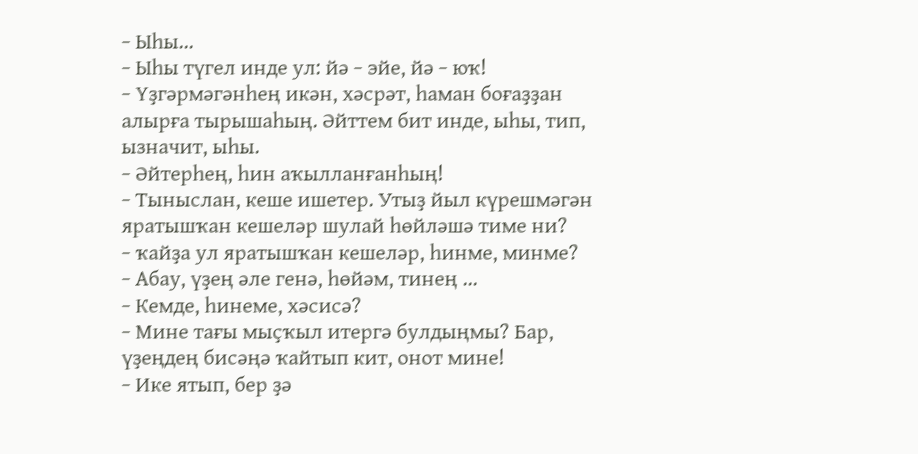− Ыһы...
− Ыһы түгел инде ул: йә − эйе, йә − юҡ!
− Үҙгәрмәгәнһең икән, хәсрәт, һаман боғаҙҙан алырға тырышаһың. Әйттем бит инде, ыһы, тип, ызначит, ыһы.
− Әйтерһең, һин аҡылланғанһың!
− Тыныслан, кеше ишетер. Утыҙ йыл күрешмәгән яратышҡан кешеләр шулай һөйләшә тиме ни?
− ҡайҙа ул яратышҡан кешеләр, һинме, минме?
− Абау, үҙең әле генә, һөйәм, тинең ...
− Кемде, һинеме, хәсисә?
− Мине тағы мыҫҡыл итергә булдыңмы? Бар, үҙеңдең бисәңә ҡайтып кит, онот мине!
− Ике ятып, бер ҙә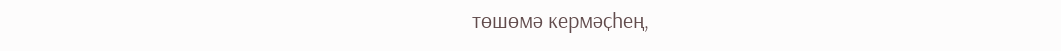төшөмә кермәҫһең,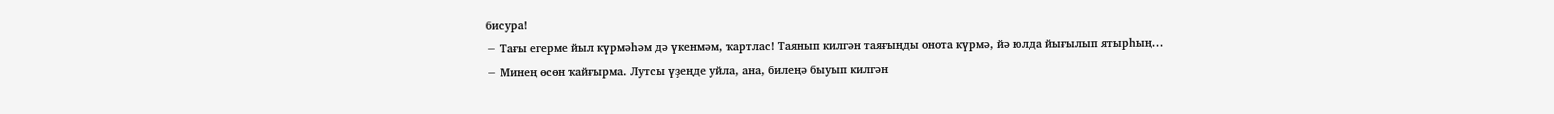бисура!
− Тағы егерме йыл күрмәһәм дә үкенмәм, ҡартлас! Таянып килгән таяғыңды онота күрмә, йә юлда йығылып ятырһың...
− Минең өсөн ҡайғырма. Лутсы үҙеңде уйла, ана, билеңә быуып килгән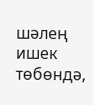шәлең ишек төбөндә,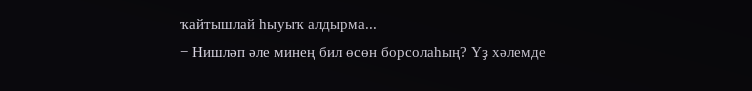ҡайтышлай һыуыҡ алдырма...
− Нишләп әле минең бил өсөн борсолаһың? Үҙ хәлемде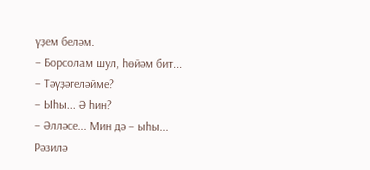үҙем беләм.
− Борсолам шул, һөйәм бит...
− Тәүҙәгеләйме?
− Ыһы... Ә һин?
− Әлләсе... Мин дә – ыһы...
Рәзилә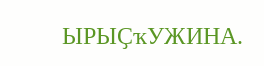ЫРЫҪҡУЖИНА.